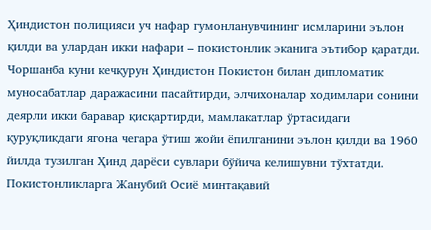Ҳиндистон полицияси уч нафар гумонланувчининг исмларини эълон қилди ва улардан икки нафари – покистонлик эканига эътибор қаратди.
Чоршанба куни кечқурун Ҳиндистон Покистон билан дипломатик муносабатлар даражасини пасайтирди, элчихоналар ходимлари сонини деярли икки баравар қисқартирди, мамлакатлар ўртасидаги қуруқликдаги ягона чегара ўтиш жойи ёпилганини эълон қилди ва 1960 йилда тузилган Ҳинд дарёси сувлари бўйича келишувни тўхтатди. Покистонликларга Жанубий Осиё минтақавий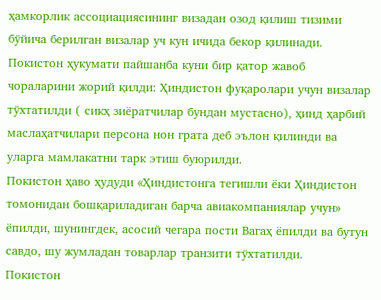ҳамкорлик ассоциациясининг визадан озод қилиш тизими бўйича берилган визалар уч кун ичида бекор қилинади.
Покистон ҳукумати пайшанба куни бир қатор жавоб чораларини жорий қилди: Ҳиндистон фуқаролари учун визалар тўхтатилди ( сикҳ зиёратчилар бундан мустасно), ҳинд ҳарбий маслаҳатчилари персона нон грата деб эълон қилинди ва уларга мамлакатни тарк этиш буюрилди.
Покистон ҳаво ҳудуди «Ҳиндистонга тегишли ёки Ҳиндистон томонидан бошқариладиган барча авиакомпаниялар учун» ёпилди, шунингдек, асосий чегара пости Вагаҳ ёпилди ва бутун савдо, шу жумладан товарлар транзити тўхтатилди.
Покистон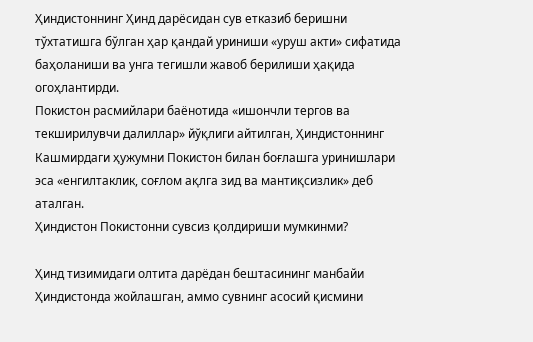Ҳиндистоннинг Ҳинд дарёсидан сув етказиб беришни тўхтатишга бўлган ҳар қандай уриниши «уруш акти» сифатида баҳоланиши ва унга тегишли жавоб берилиши ҳақида огоҳлантирди.
Покистон расмийлари баёнотида «ишончли тергов ва текширилувчи далиллар» йўқлиги айтилган, Ҳиндистоннинг Кашмирдаги ҳужумни Покистон билан боғлашга уринишлари эса «енгилтаклик, соғлом ақлга зид ва мантиқсизлик» деб аталган.
Ҳиндистон Покистонни сувсиз қолдириши мумкинми?

Ҳинд тизимидаги олтита дарёдан бештасининг манбайи Ҳиндистонда жойлашган, аммо сувнинг асосий қисмини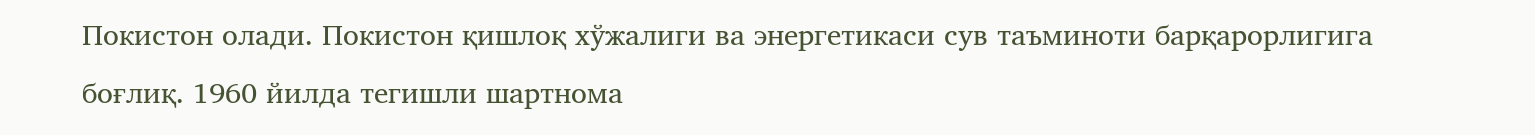Покистон олади. Покистон қишлоқ хўжалиги ва энергетикаси сув таъминоти барқарорлигига боғлиқ. 1960 йилда тегишли шартнома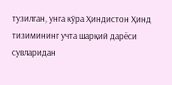тузилган, унга кўра Ҳиндистон Ҳинд тизимининг учта шарқий дарёси сувларидан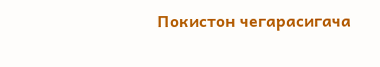Покистон чегарасигача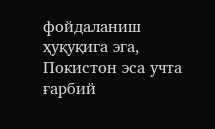фойдаланиш ҳуқуқига эга, Покистон эса учта ғарбий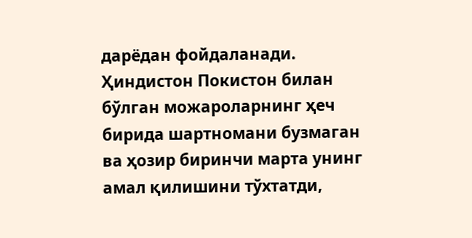дарёдан фойдаланади.
Ҳиндистон Покистон билан бўлган можароларнинг ҳеч бирида шартномани бузмаган ва ҳозир биринчи марта унинг амал қилишини тўхтатди,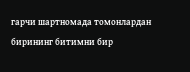гарчи шартномада томонлардан бирининг битимни бир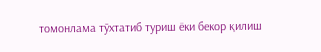томонлама тўхтатиб туриш ёки бекор қилиш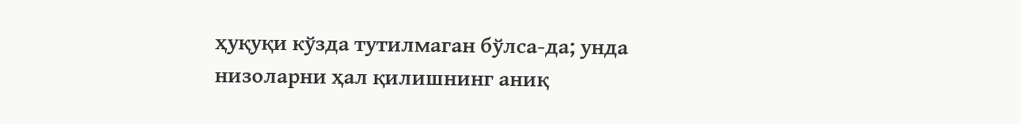ҳуқуқи кўзда тутилмаган бўлса-да; унда низоларни ҳал қилишнинг аниқ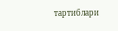тартиблари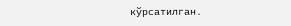кўрсатилган.